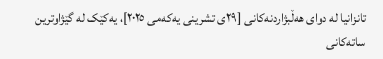تانزانیا لە دوای هەڵبژاردنەکانی [٢٩ی تشرینی یەکەمی ٢٠٢٥]، یەکێک لە گێژاوترین ساتەکانی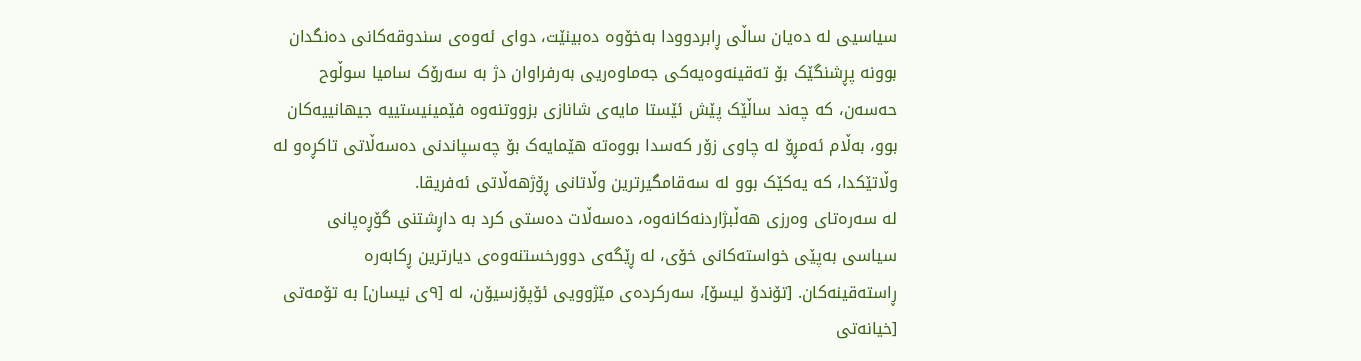سیاسیی لە دەیان ساڵی ڕابردوودا بەخۆوە دەبینێت، دوای ئەوەی سندوقەکانی دەنگدان بوونە پڕشنگێک بۆ تەقینەوەیەکی جەماوەریی بەرفراوان دژ بە سەرۆک سامیا سوڵوح حەسەن، کە چەند ساڵێک پێش ئێستا مایەی شانازی بزووتنەوە فێمینیستییە جیهانییەکان بوو، بەڵام ئەمڕۆ لە چاوی زۆر کەسدا بووەتە هێمایەک بۆ چەسپاندنی دەسەڵاتی تاکڕەو لە وڵاتێکدا، کە یەکێک بوو لە سەقامگیرترین وڵاتانی ڕۆژهەڵاتی ئەفریقا.
لە سەرەتای وەرزی هەڵبژاردنەکانەوە، دەسەڵات دەستی کرد بە داڕشتنی گۆڕەپانی سیاسی بەپێی خواستەکانی خۆی، لە ڕێگەی دوورخستنەوەی دیارترین ڕکابەرە ڕاستەقینەکان. [تۆندۆ لیسۆ]، سەرکردەی مێژوویی ئۆپۆزسیۆن، لە [٩ی نیسان] بە تۆمەتی [خیانەتی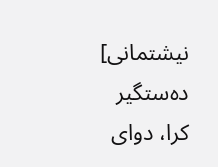نیشتمانی] دەستگیر کرا، دوای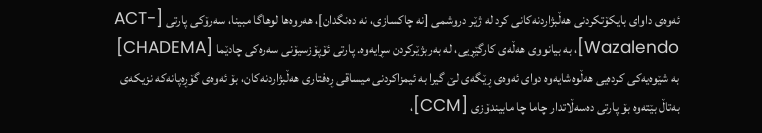ئەوەی داوای بایکۆتکردنی هەڵبژاردنەکانی کرد لە ژێر دروشمی [نە چاکسازی، نە دەنگدان]، هەروەها لوهاگا مبینا، سەرۆکی پارتی [ACT-Wazalendo]، بە بیانووی هەڵەی کارگێڕیی، لە بەربژێرکردن سڕایەوە. پارتی ئۆپۆزسیۆنی سەرەکی چادێما [CHADEMA] بە شێوەیەکی کردەیی هەڵوەشایەوە دوای ئەوەی ڕێگەی لێ گیرا بە ئیمزاکردنی میساقی ڕەفتاری هەڵبژاردنەکان، بۆ ئەوەی گۆڕەپانەکە نزیکەی بەتاڵ بێتەوە بۆ پارتی دەسەڵاتدار چاما چا مابیندۆزی [CCM]،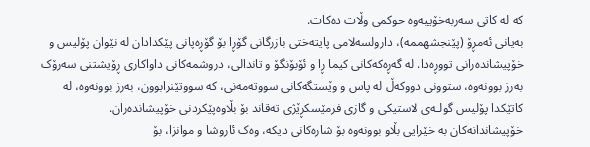کە لە کاتی سەربەخۆییەوە حوکمی وڵات دەکات.
بەیانی ئەمڕۆ (پێنجشهممه)، دارولسەلامی پایتەختی بازرگانی گۆڕا بۆ گۆڕەپانی پێکدادان لە نێوان پۆلیس و خۆپیشاندەرانی تووڕەدا. لە گەڕەکەکانی کیما ڕا و ئۆبۆنگۆ و تاندالی، دروشمەکانی داواکاری ڕۆیشتنی سەرۆک بەرز بوونەوە، ستوونی دووکەڵ لە پاس و وێستگەکانی سووتەمەنی، کە سووتێنرابوون، بەرز بوونەوە، لە کاتێکدا پۆلیس گولـەی لاستیکی و گازی فرمێسکڕێژی تەقاند بۆ بڵاوەپێکردنی خۆپیشاندەران. خۆپیشاندانەکان بە خێرایی بڵاو بوونەوە بۆ شارەکانی دیکە، وەک ئاروشا و موانزا، بۆ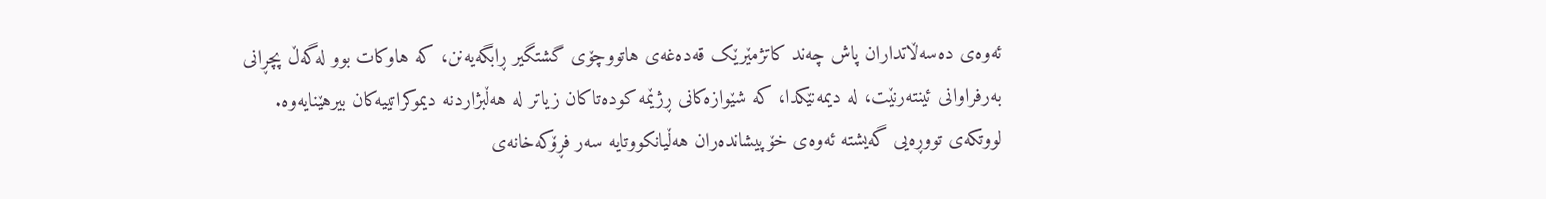ئەوەی دەسەڵاتداران پاش چەند کاتژمێرێک قەدەغەی هاتووچۆی گشتگیر ڕابگەیەنن، کە هاوکات بوو لەگەڵ پچڕانی بەرفراوانی ئینتەرنێت، لە دیمەنێکدا، کە شێوازەکانی ڕژێمە کودەتاکان زیاتر لە هەڵبژاردنە دیموکراتییەکان بیرهێنایەوە.
لووتکەی تووڕەیی گەیشتە ئەوەی خۆپیشاندەران هەڵیانکووتایە سەر فڕۆکەخانەی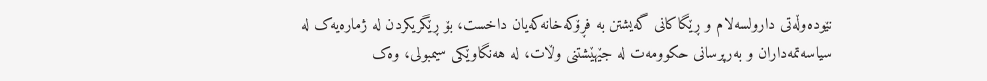نێودەوڵەتی دارولسەلام و ڕێگاکانی گەیشتن بە فڕۆکەخانەکەیان داخست، بۆ ڕێگریکردن لە ژمارەیەک لە سیاسەتمەداران و بەرپرسانی حکوومەت لە جێهێشتنی وڵات، لە هەنگاوێکی سیمبولی، وەک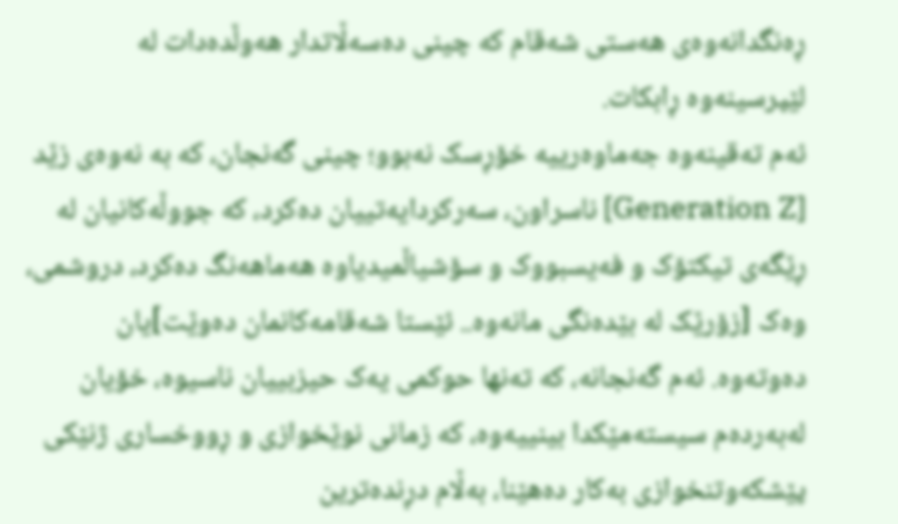ڕەنگدانەوەی هەستی شەقام کە چینی دەسەڵاتدار هەوڵدەدات لە لێپرسینەوە ڕابکات.
ئەم تەقینەوە جەماوەرییە خۆڕسک نەبوو؛ چینی گەنجان، کە بە نەوەی زێد [Generation Z] ناسراون، سەرکردایەتییان دەکرد، کە جووڵەکانیان لە ڕێگەی تیکتۆک و فەیسبووک و سۆشیاڵمیدیاوە هەماهەنگ دەکرد، دروشمی، وەک [زۆرێک لە بێدەنگی مانەوە.. ئێستا شەقامەکانمان دەوێت]یان دەوتەوە. ئەم گەنجانە، کە تەنها حوکمی یەک حیزبییان ناسیوە، خۆیان لەبەردەم سیستەمێکدا بینییەوە، کە زمانی نوێخوازی و ڕووخساری ژنێکی پێشکەوتنخوازی بەکار دەهێنا، بەڵام دڕندەترین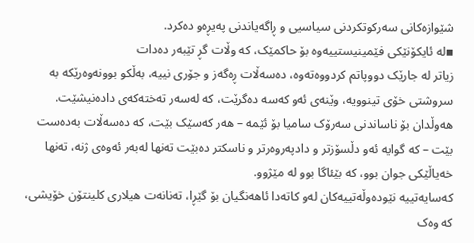شێوازەکانی سەرکوتکردنی سیاسیی و ڕاگەیاندنی پەیڕەو دەکرد.
▪لە ئایکۆنێکی فێمینیستییەوە بۆ حاکمێک، کە وڵات گڕ تێبەر دەدات
زیاتر لە جارێک دووپاتم کردووەتەوە، دەسەڵات ڕەگەز و جۆری نییە، بەڵکو بوونەوەرێکە بە سروشتی خۆی تینوویە، وێنەی ئەو کەسە دەگرێت، کە لەسەر تەختەکەی دادەنیشێت. هەوڵدان بۆ ناساندنی سەرۆک سامیا بۆ ئێمە – هەر کەسێک بێت، کە دەسەڵات بەدەست بێت – کە گوایە ئەو دڵسۆزتر و دادپەروەرتر و ناسکتر دەبێت تەنها لەبەر ئەوەی ژنە، تەنها خەیاڵێکی جوان بوو، کە بێئاگا بوو لە مێژوو.
کەسایەتییە نێودەوڵەتییەکان لەو کاتەدا ئاهەنگیان بۆ گێڕا، تەنانەت هیلاری کلینتۆن خۆیشی، کە وەک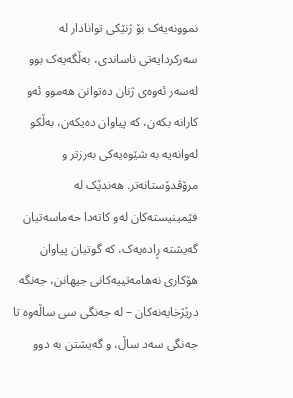نموونەیەک بۆ ژنێکی توانادار لە سەرکردایەتی ناساندی، بەڵگەیەک بوو لەسەر ئەوەی ژنان دەتوانن هەموو ئەو کارانە بکەن، کە پیاوان دەیکەن، بەڵکو لەوانەیە بە شێوەیەکی بەرزتر و مرۆڤدۆستانەتر. هەندێک لە فێمینیستەکان لەو کاتەدا حەماسەتیان گەیشتە ڕادەیەک، کە گوتیان پیاوان هۆکاری نەهامەتییەکانی جیهانن، جەنگە درێژخایەنەکان – لە جەنگی سی ساڵەوە تا جەنگی سەد ساڵ، و گەیشتن بە دوو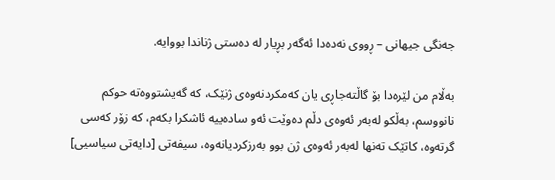جەنگی جیهانی – ڕووی نەدەدا ئەگەر بڕیار لە دەستی ژناندا بووایە.

بەڵام من لێرەدا بۆ گاڵتەجاڕی یان کەمکردنەوەی ژنێک، کە گەیشتووەتە حوکم نانووسم، بەڵکو لەبەر ئەوەی دڵم دەوێت ئەو سادەییە ئاشکرا بکەم، کە زۆر کەسی گرتەوە، کاتێک تەنها لەبەر ئەوەی ژن بوو بەرزکردیانەوە، سیفەتی [دایەتی سیاسیی]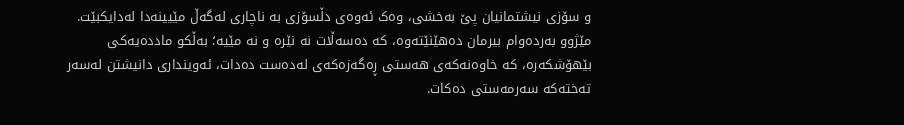و سۆزی نیشتمانیان پێ بەخشی، وەک ئەوەی دڵسۆزی بە ناچاری لەگەڵ مێیینەدا لەدایکبێت.
مێژوو بەردەوام بیرمان دەهێنێتەوە، کە دەسەڵات نە نێرە و نە مێیە؛ بەڵکو ماددەیەکی بێهۆشکەرە، کە خاوەنەکەی هەستی ڕەگەزەکەی لەدەست دەدات، ئەوینداری دانیشتن لەسەر تەختەکە سەرمەستی دەکات.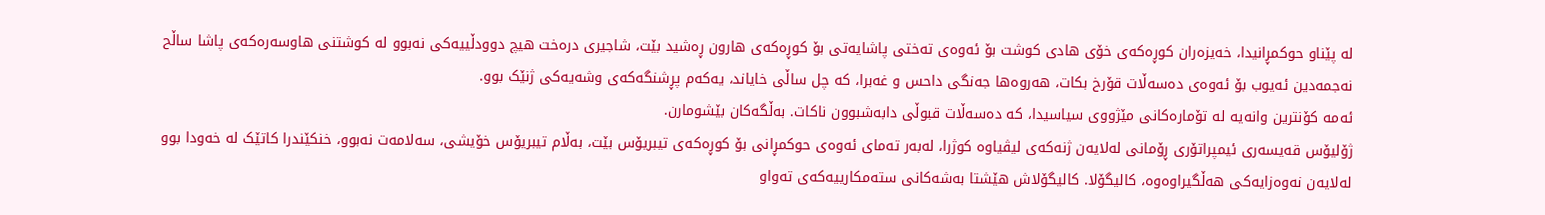لە پێناو حوکمڕانیدا، خەیزەران کوڕەکەی خۆی هادی کوشت بۆ ئەوەی تەختی پاشایەتی بۆ کوڕەکەی هارون ڕەشید بێت، شاجیری درەخت هیچ دوودڵییەکی نەبوو لە کوشتنی هاوسەرەکەی پاشا ساڵح نەجمەدین ئەیوب بۆ ئەوەی دەسەڵات قۆرخ بکات، هەروەها جەنگی داحس و غەبرا، کە چل ساڵی خایاند، یەکەم پڕشنگەکەی وشەیەکی ژنێک بوو.
ئەمە کۆنترین وانەیە لە تۆمارەکانی مێژووی سیاسیدا، کە دەسەڵات قبوڵی دابەشبوون ناکات. بەڵگەکان بێشومارن.
ژۆلیۆس قەیسەری ئیمپراتۆری ڕۆمانی لەلایەن ژنەکەی لیڤیاوە کوژرا، لەبەر تەمای ئەوەی حوکمڕانی بۆ کوڕەکەی تیبریۆس بێت، بەڵام تیبریۆس خۆیشی، سەلامەت نەبوو، خنکێندرا کاتێک لە خەودا بوو لەلایەن نەوەزایەکی هەڵگیراوەوە، کالیگۆلا. کالیگۆلاش هێشتا بەشەکانی ستەمکارییەکەی تەواو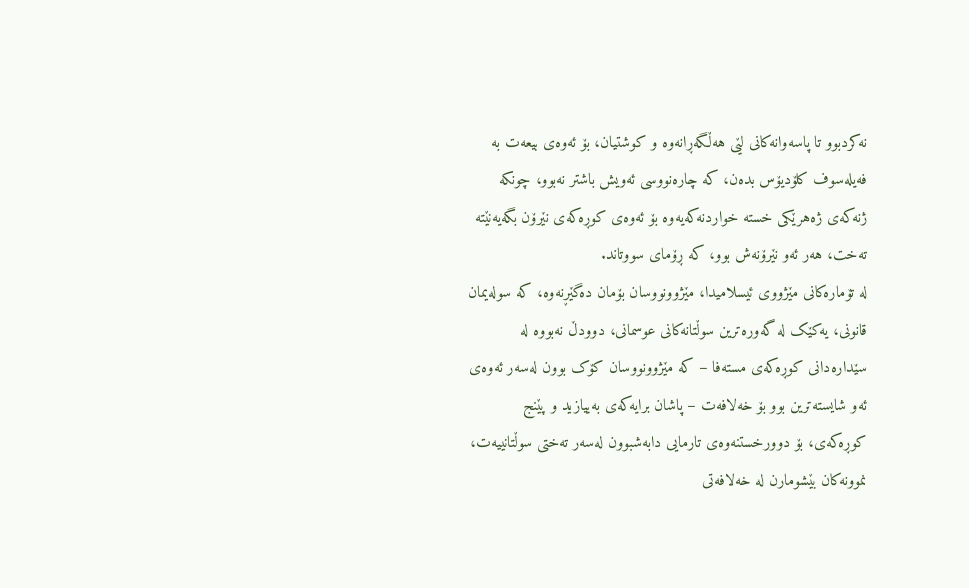نەکردبوو تا پاسەوانەکانی لێی هەڵگەڕانەوە و کوشتیان، بۆ ئەوەی بیعەت بە فەیلەسوف کلۆدیۆس بدەن، کە چارەنووسی ئەویش باشتر نەبوو، چونکە ژنەکەی ژەهرێکی خستە خواردنەکەیەوە بۆ ئەوەی کوڕەکەی نێرۆن بگەیەنێتە تەخت، هەر ئەو نێرۆنەش بوو، کە ڕۆمای سووتاند.
لە تۆمارەکانی مێژووی ئیسلامیدا، مێژوونووسان بۆمان دەگێڕنەوە، کە سولەیمان قانونی، یەکێک لە گەورەترین سوڵتانەکانی عوسمانی، دوودڵ نەبووە لە سێدارەدانی کوڕەکەی مستەفا – کە مێژوونووسان کۆک بوون لەسەر ئەوەی ئەو شایستەترین بوو بۆ خەلافەت – پاشان برایەکەی بەییازید و پێنج کوڕەکەی، بۆ دوورخستنەوەی تارمایی دابەشبوون لەسەر تەختی سوڵتانییەت، نموونەکان بێشومارن لە خەلافەتی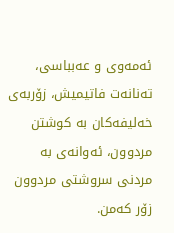ئەمەوی و عەبباسی، تەنانەت فاتیمیش، زۆربەی خەلیفەکان بە کوشتن مردوون، ئەوانەی بە مردنی سروشتی مردوون زۆر کەمن.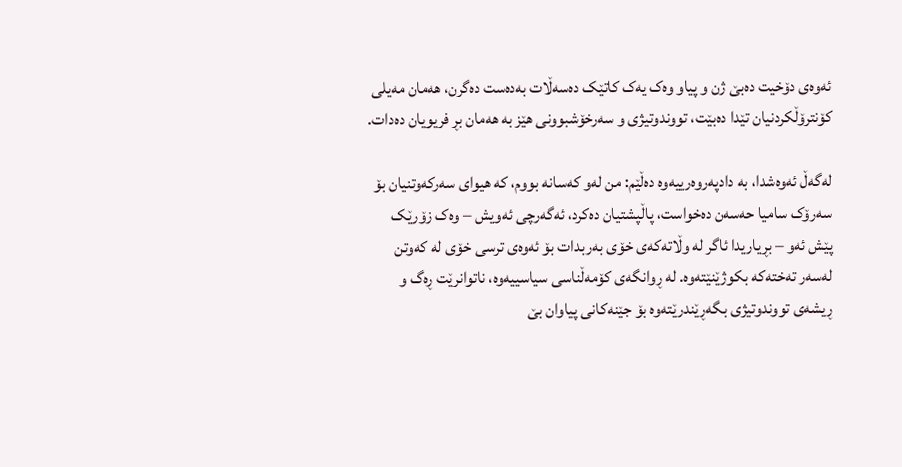ئەوەی دۆخیت دەبێ ژن و پیاو وەک یەک کاتێک دەسەڵات بەدەست دەگرن، هەمان مەیلی کۆنترۆڵکردنیان تێدا دەبێت، تووندوتیژی و سەرخۆشبوونی هێز بە هەمان بڕ فریویان دەدات.

لەگەڵ ئەوەشدا، بە دادپەروەرییەوە دەڵێم: من لەو کەسانە بووم، کە هیوای سەرکەوتنیان بۆ سەرۆک سامیا حەسەن دەخواست، پاڵپشتیان دەکرد، ئەگەرچی ئەویش – وەک زۆرێک پێش ئەو – بڕیاریدا ئاگر لە وڵاتەکەی خۆی بەربدات بۆ ئەوەی ترسی خۆی لە کەوتن لەسەر تەختەکە بکوژێنێتەوە. لە ڕوانگەی کۆمەڵناسی سیاسییەوە، ناتوانرێت ڕەگ و ڕیشەی تووندوتیژی بگەڕێندرێتەوە بۆ جێنەکانی پیاوان بێ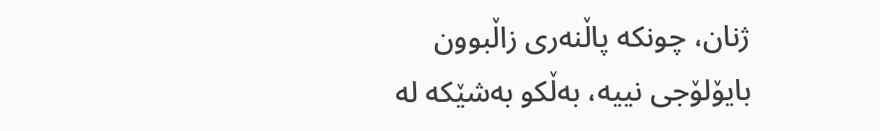ژنان، چونکە پاڵنەری زاڵبوون بایۆلۆجی نییە، بەڵکو بەشێکە لە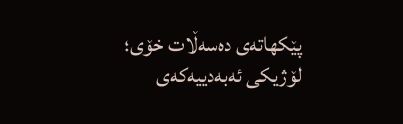پێکهاتەی دەسەڵات خۆی؛ لۆژیکی ئەبەدییەکەی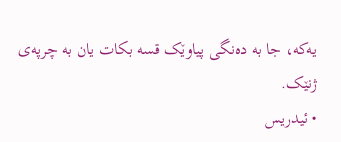یەکە، جا بە دەنگی پیاوێک قسە بکات یان بە چرپەی ژنێک.
• ئیدریس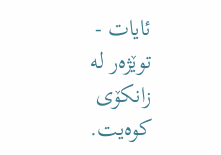ئایات - توێژەر لە زانکۆی کوەیت.